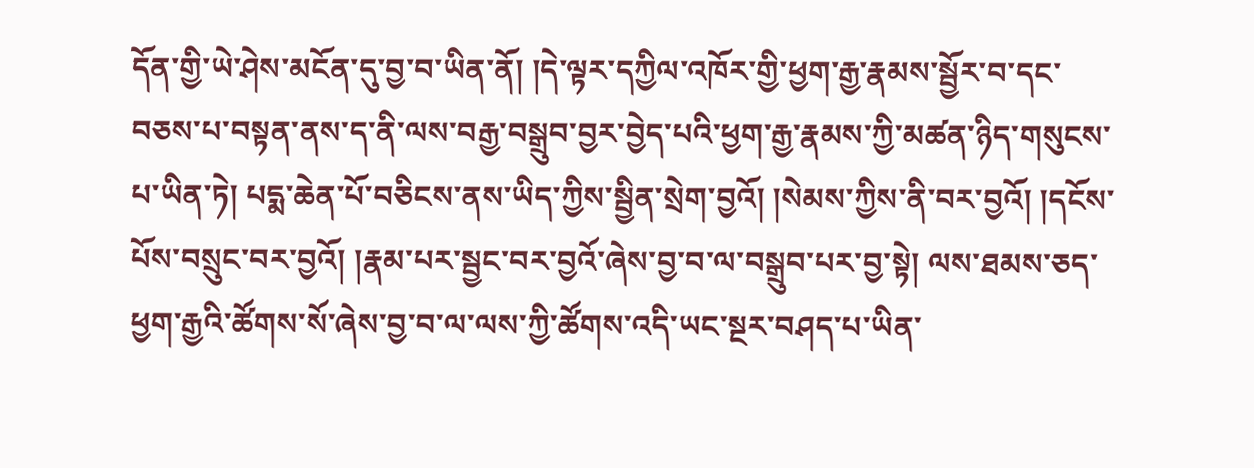དོན་གྱི་ཡེ་ཤེས་མངོན་དུ་བྱ་བ་ཡིན་ནོ། །དེ་ལྟར་དཀྱིལ་འཁོར་གྱི་ཕྱག་རྒྱ་རྣམས་སྦྱོར་བ་དང་བཅས་པ་བསྟན་ནས་ད་ནི་ལས་བརྒྱ་བསྒྲུབ་བྱར་བྱེད་པའི་ཕྱག་རྒྱ་རྣམས་ཀྱི་མཚན་ཉིད་གསུངས་པ་ཡིན་ཏེ། པདྨ་ཆེན་པོ་བཅིངས་ནས་ཡིད་ཀྱིས་སྦྱིན་སྲེག་བྱའོ། །སེམས་ཀྱིས་ནི་བར་བྱའོ། །དངོས་པོས་བསྲུང་བར་བྱའོ། །རྣམ་པར་སྦྱང་བར་བྱའོ་ཞེས་བྱ་བ་ལ་བསྒྲུབ་པར་བྱ་སྟེ། ལས་ཐམས་ཅད་ཕྱག་རྒྱའི་ཚོགས་སོ་ཞེས་བྱ་བ་ལ་ལས་ཀྱི་ཚོགས་འདི་ཡང་སྔར་བཤད་པ་ཡིན་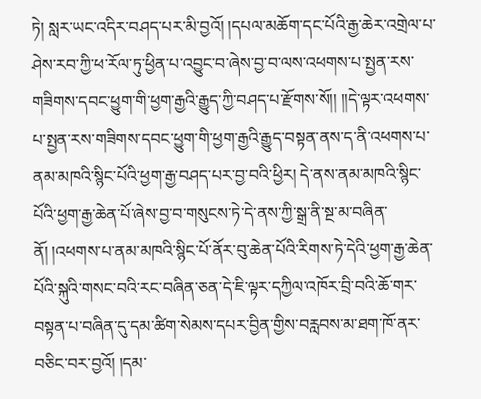ཏེ། སླར་ཡང་འདིར་བཤད་པར་མི་བྱའོ། །དཔལ་མཆོག་དང་པོའི་རྒྱ་ཆེར་འགྲེལ་པ་ཤེས་རབ་ཀྱི་ཕ་རོལ་ཏུ་ཕྱིན་པ་འབྱུང་བ་ཞེས་བྱ་བ་ལས་འཕགས་པ་སྤྱན་རས་གཟིགས་དབང་ཕྱུག་གི་ཕྱག་རྒྱའི་རྒྱུད་ཀྱི་བཤད་པ་རྫོགས་སོ།། །།དེ་ལྟར་འཕགས་པ་སྤྱན་རས་གཟིགས་དབང་ཕྱུག་གི་ཕྱག་རྒྱའི་རྒྱུད་བསྟན་ནས་ད་ནི་འཕགས་པ་ནམ་མཁའི་སྙིང་པོའི་ཕྱག་རྒྱ་བཤད་པར་བྱ་བའི་ཕྱིར། དེ་ནས་ནམ་མཁའི་སྙིང་པོའི་ཕྱག་རྒྱ་ཆེན་པོ་ཞེས་བྱ་བ་གསུངས་ཏེ་དེ་ནས་ཀྱི་སྒྲ་ནི་སྔ་མ་བཞིན་ནོ། །འཕགས་པ་ནམ་མཁའི་སྙིང་པོ་ནོར་བུ་ཆེན་པོའི་རིགས་ཏེ་དེའི་ཕྱག་རྒྱ་ཆེན་པོའི་སྐུའི་གསང་བའི་རང་བཞིན་ཅན་དེ་ཇི་ལྟར་དཀྱིལ་འཁོར་བྲི་བའི་ཆོ་གར་བསྟན་པ་བཞིན་དུ་དམ་ཚིག་སེམས་དཔར་བྱིན་གྱིས་བརླབས་མ་ཐག་ཁོ་ནར་བཅིང་བར་བྱའོ། །དམ་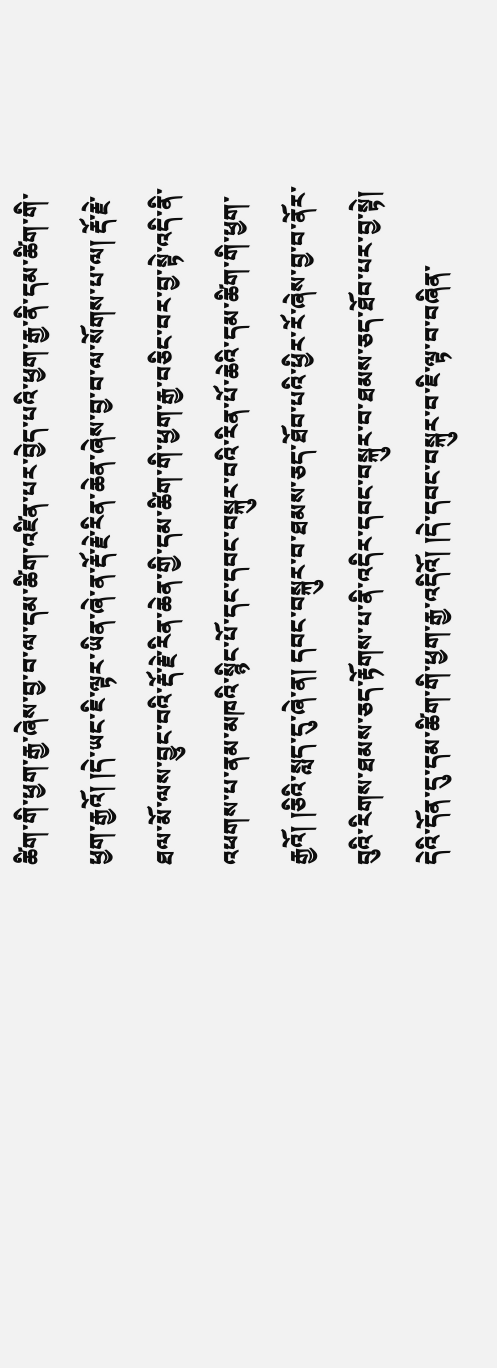ཚིག་གི་ཕྱག་རྒྱ་ཞེས་བྱ་བ་ལ་དམ་ཚིག་འཛིན་པར་བྱེད་པའི་ཕྱག་རྒྱ་ནི་དམ་ཚིག་གི་ཕྱག་རྒྱའོ། །དེ་ཡང་ཇི་ལྟར་ཡིན་ཞེ་ན་རྡོ་རྗེ་རིན་ཆེན་ཞེས་བྱ་བ་ལ་སོགས་པ་ལ། རྡོ་རྗེ་ཐལ་མོ་ལས་བྱུང་བའི་རྡོ་རྗེ་རིན་ཆེན་གྱི་དམ་ཚིག་གི་ཕྱག་རྒྱ་བཅིང་བར་བྱ་སྟེ་འདི་ནི་འཕགས་པ་ནམ་མཁའི་སྙིང་པོ་དང་དབང་བསྐུར་བའི་རིན་པོ་ཆེའི་དམ་ཚིག་གི་ཕྱག་རྒྱའོ། །ཅིའི་སླད་དུ་ཞེ་ན། དབང་བསྐུར་བ་ཐམས་ཅད་ཐོབ་པའི་ཕྱིར་རོ་ཞེས་བྱ་བ་ནོར་བུའི་རིགས་ཐམས་ཅད་རྟོགས་པ་ནི་འདིར་དབང་བསྐུར་བ་ཐམས་ཅད་ཐོབ་པར་བྱ་སྟེ། དེའི་དོན་དུ་དམ་ཚིག་གི་ཕྱག་རྒྱ་འདིའོ། །དེ་དབང་བསྐུར་བ་ཇི་ལྟ་བ་བཞིན་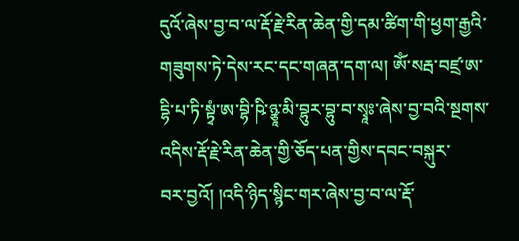དུའོ་ཞེས་བྱ་བ་ལ་རྡོ་རྗེ་རིན་ཆེན་གྱི་དམ་ཚིག་གི་ཕྱག་རྒྱའི་གཟུགས་ཏེ་དེས་རང་དང་གཞན་དག་ལ། ཨོཾ་སརྦ་བཛྲ་ཨ་དྷི་པ་ཏི་སྟྭཾ་ཨ་བྷི་ཥི་ཉྩཱ་མི་བྷུར་བྷུ་བ་སྭཱཿ་ཞེས་བྱ་བའི་སྔགས་འདིས་རྡོ་རྗེ་རིན་ཆེན་གྱི་ཅོད་པན་གྱིས་དབང་བསྐུར་
བར་བྱའོ། །འདི་ཉིད་སྙིང་གར་ཞེས་བྱ་བ་ལ་རྡོ་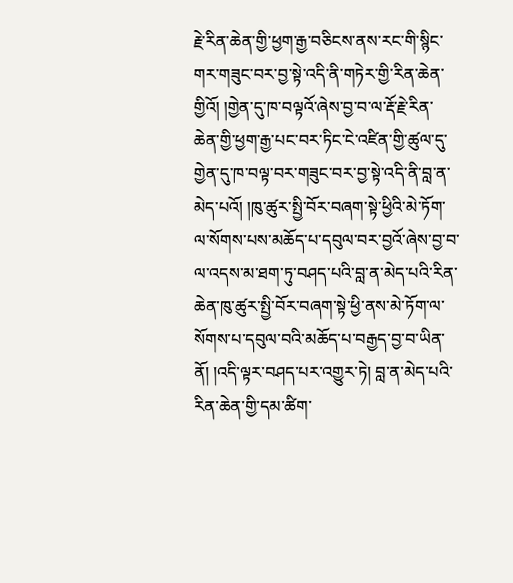རྗེ་རིན་ཆེན་གྱི་ཕྱག་རྒྱ་བཅིངས་ནས་རང་གི་སྙིང་གར་གཟུང་བར་བྱ་སྟེ་འདི་ནི་གཏེར་གྱི་རིན་ཆེན་གྱིའོ། །གྱེན་དུ་ཁ་བལྟའོ་ཞེས་བྱ་བ་ལ་རྡོ་རྗེ་རིན་ཆེན་གྱི་ཕྱག་རྒྱ་པང་བར་ཏིང་ངེ་འཛིན་གྱི་ཚུལ་དུ་གྱེན་དུ་ཁ་བལྟ་བར་གཟུང་བར་བྱ་སྟེ་འདི་ནི་བླ་ན་མེད་པའོ། །ཁུ་ཚུར་སྤྱི་བོར་བཞག་སྟེ་ཕྱིའི་མེ་ཏོག་ལ་སོགས་པས་མཆོད་པ་དབུལ་བར་བྱའོ་ཞེས་བྱ་བ་ལ་འདས་མ་ཐག་ཏུ་བཤད་པའི་བླ་ན་མེད་པའི་རིན་ཆེན་ཁུ་ཚུར་སྤྱི་བོར་བཞག་སྟེ་ཕྱི་ནས་མེ་ཏོག་ལ་སོགས་པ་དབུལ་བའི་མཆོད་པ་བརྒྱད་བྱ་བ་ཡིན་ནོ། །འདི་ལྟར་བཤད་པར་འགྱུར་ཏེ། བླ་ན་མེད་པའི་རིན་ཆེན་གྱི་དམ་ཚིག་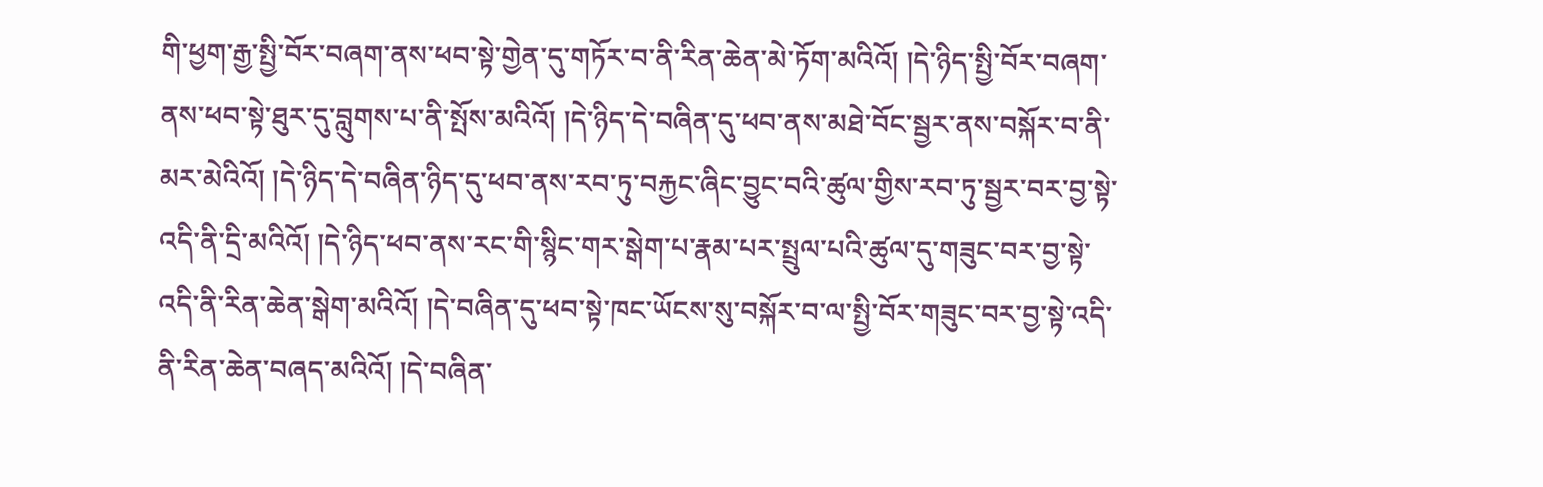གི་ཕྱག་རྒྱ་སྤྱི་བོར་བཞག་ནས་ཕབ་སྟེ་གྱེན་དུ་གཏོར་བ་ནི་རིན་ཆེན་མེ་ཏོག་མའིའོ། །དེ་ཉིད་སྤྱི་བོར་བཞག་ནས་ཕབ་སྟེ་ཐུར་དུ་བླུགས་པ་ནི་སྤོས་མའིའོ། །དེ་ཉིད་དེ་བཞིན་དུ་ཕབ་ནས་མཐེ་བོང་སྦྱར་ནས་བསྐོར་བ་ནི་མར་མེའིའོ། །དེ་ཉིད་དེ་བཞིན་ཉིད་དུ་ཕབ་ནས་རབ་ཏུ་བརྐྱང་ཞིང་བྱུང་བའི་ཚུལ་གྱིས་རབ་ཏུ་སྦྱར་བར་བྱ་སྟེ་འདི་ནི་དྲི་མའིའོ། །དེ་ཉིད་ཕབ་ནས་རང་གི་སྙིང་གར་སྒེག་པ་རྣམ་པར་སྤྲུལ་པའི་ཚུལ་དུ་གཟུང་བར་བྱ་སྟེ་འདི་ནི་རིན་ཆེན་སྒེག་མའིའོ། །དེ་བཞིན་དུ་ཕབ་སྟེ་ཁང་ཡོངས་སུ་བསྐོར་བ་ལ་སྤྱི་བོར་གཟུང་བར་བྱ་སྟེ་འདི་ནི་རིན་ཆེན་བཞད་མའིའོ། །དེ་བཞིན་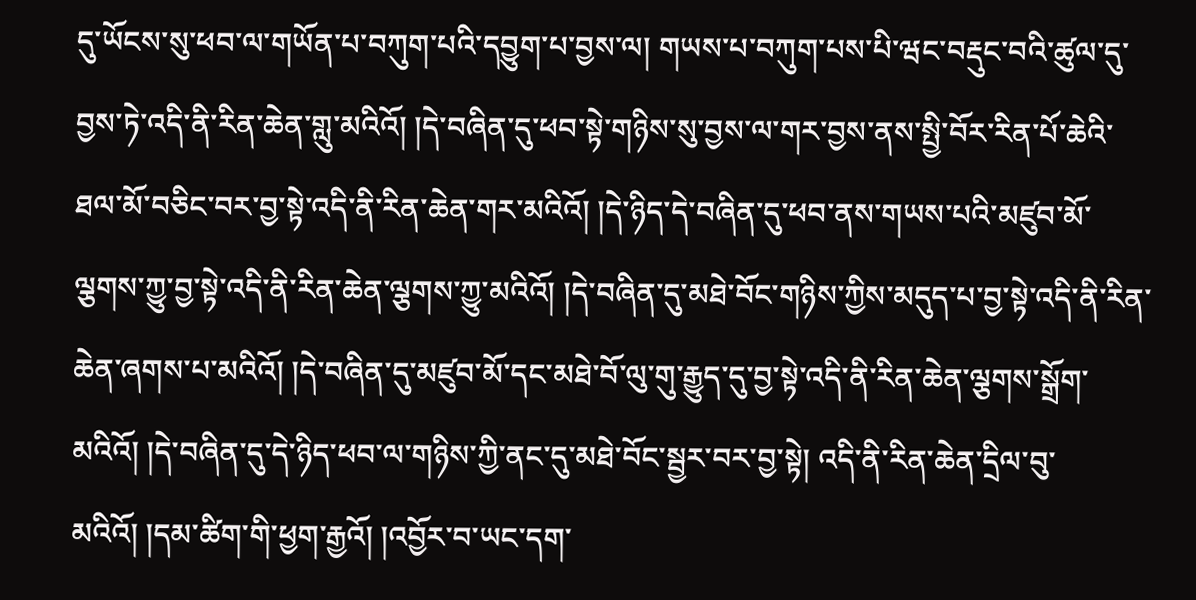དུ་ཡོངས་སུ་ཕབ་ལ་གཡོན་པ་བཀུག་པའི་དབྱུག་པ་བྱས་ལ། གཡས་པ་བཀུག་པས་པི་ཝང་བརྡུང་བའི་ཚུལ་དུ་བྱས་ཏེ་འདི་ནི་རིན་ཆེན་གླུ་མའིའོ། །དེ་བཞིན་དུ་ཕབ་སྟེ་གཉིས་སུ་བྱས་ལ་གར་བྱས་ནས་སྤྱི་བོར་རིན་པོ་ཆེའི་ཐལ་མོ་བཅིང་བར་བྱ་སྟེ་འདི་ནི་རིན་ཆེན་གར་མའིའོ། །དེ་ཉིད་དེ་བཞིན་དུ་ཕབ་ནས་གཡས་པའི་མཛུབ་མོ་ལྕགས་ཀྱུ་བྱ་སྟེ་འདི་ནི་རིན་ཆེན་ལྕགས་ཀྱུ་མའིའོ། །དེ་བཞིན་དུ་མཐེ་བོང་གཉིས་ཀྱིས་མདུད་པ་བྱ་སྟེ་འདི་ནི་རིན་ཆེན་ཞགས་པ་མའིའོ། །དེ་བཞིན་དུ་མཛུབ་མོ་དང་མཐེ་བོ་ལུ་གུ་རྒྱུད་དུ་བྱ་སྟེ་འདི་ནི་རིན་ཆེན་ལྕགས་སྒྲོག་མའིའོ། །དེ་བཞིན་དུ་དེ་ཉིད་ཕབ་ལ་གཉིས་ཀྱི་ནང་དུ་མཐེ་བོང་སྦྱར་བར་བྱ་སྟེ། འདི་ནི་རིན་ཆེན་དྲིལ་བུ་མའིའོ། །དམ་ཚིག་གི་ཕྱག་རྒྱའོ། །འབྱོར་བ་ཡང་དག་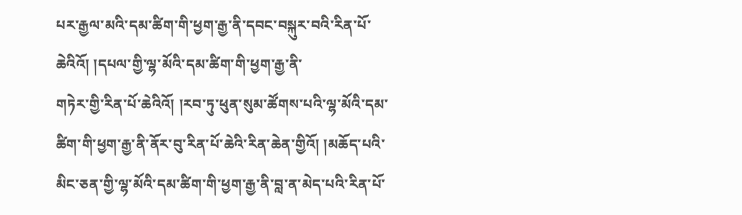པར་རྒྱལ་མའི་དམ་ཚིག་གི་ཕྱག་རྒྱ་ནི་དབང་བསྐུར་བའི་རིན་པོ་ཆེའིའོ། །དཔལ་གྱི་ལྷ་མོའི་དམ་ཚིག་གི་ཕྱག་རྒྱ་ནི་
གཏེར་གྱི་རིན་པོ་ཆེའིའོ། །རབ་ཏུ་ཕུན་སུམ་ཚོགས་པའི་ལྷ་མོའི་དམ་ཚིག་གི་ཕྱག་རྒྱ་ནི་ནོར་བུ་རིན་པོ་ཆེའི་རིན་ཆེན་གྱིའོ། །མཆོད་པའི་མིང་ཅན་གྱི་ལྷ་མོའི་དམ་ཚིག་གི་ཕྱག་རྒྱ་ནི་བླ་ན་མེད་པའི་རིན་པོ་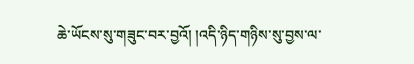ཆེ་ཡོངས་སུ་གཟུང་བར་བྱའོ། །འདི་ཉིད་གཉིས་སུ་བྱས་ལ་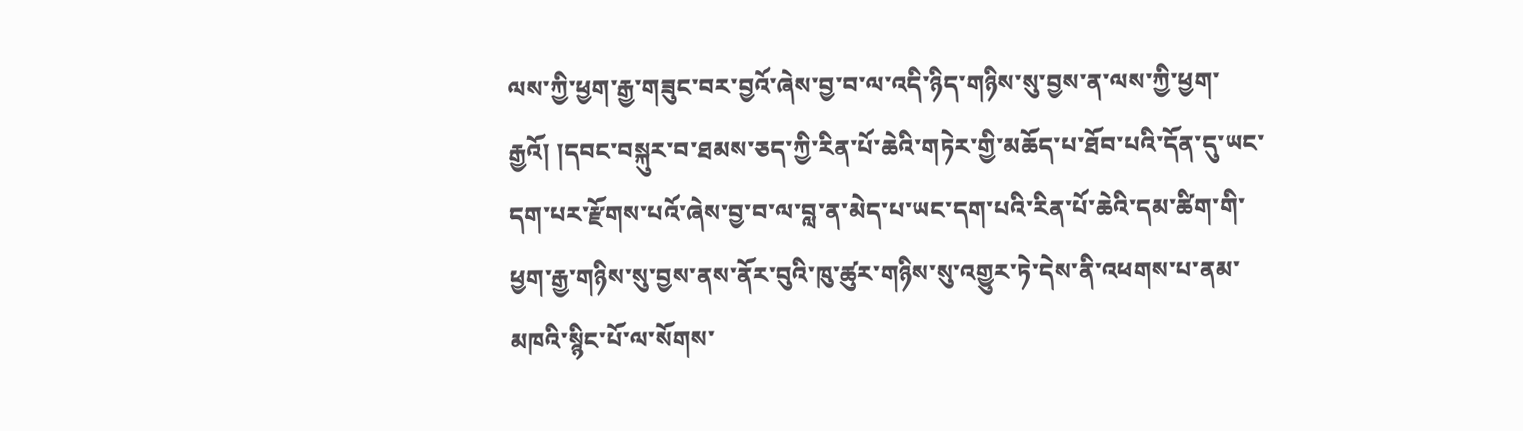ལས་ཀྱི་ཕྱག་རྒྱ་གཟུང་བར་བྱའོ་ཞེས་བྱ་བ་ལ་འདི་ཉིད་གཉིས་སུ་བྱས་ན་ལས་ཀྱི་ཕྱག་རྒྱའོ། །དབང་བསྐུར་བ་ཐམས་ཅད་ཀྱི་རིན་པོ་ཆེའི་གཏེར་གྱི་མཆོད་པ་ཐོབ་པའི་དོན་དུ་ཡང་དག་པར་རྫོགས་པའོ་ཞེས་བྱ་བ་ལ་བླ་ན་མེད་པ་ཡང་དག་པའི་རིན་པོ་ཆེའི་དམ་ཚིག་གི་ཕྱག་རྒྱ་གཉིས་སུ་བྱས་ནས་ནོར་བུའི་ཁུ་ཚུར་གཉིས་སུ་འགྱུར་ཏེ་དེས་ནི་འཕགས་པ་ནམ་མཁའི་སྙིང་པོ་ལ་སོགས་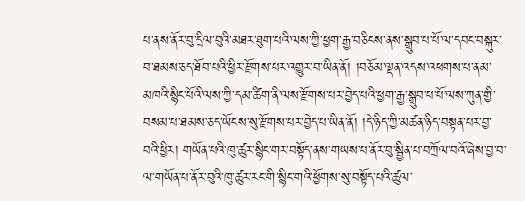པ་ནས་ནོར་བུ་དྲིལ་བུའི་མཐར་ཐུག་པའི་ལས་ཀྱི་ཕྱག་རྒྱ་བཅིངས་ནས་སྒྲུབ་པ་པོ་ལ་དབང་བསྐུར་བ་ཐམས་ཅད་ཐོབ་པའི་ཕྱིར་རྫོགས་པར་འགྱུར་བ་ཡིན་ནོ། །བཅོམ་ལྡན་འདས་འཕགས་པ་ནམ་མཁའི་སྙིང་པོའི་ལས་ཀྱི་དམ་ཚིག་ནི་ལས་རྫོགས་པར་བྱེད་པའི་ཕྱག་རྒྱ་སྒྲུབ་པ་པོ་ལས་ཀུན་གྱི་བསམ་པ་ཐམས་ཅད་ཡོངས་སུ་རྫོགས་པར་བྱེད་པ་ཡིན་ནོ། །དེ་ཉིད་ཀྱི་མཚན་ཉིད་བསྟན་པར་བྱ་བའི་ཕྱིར། གཡོན་པའི་ཁུ་ཚུར་སྙིང་གར་བསྟོད་ནས་གཡས་པ་ནོར་བུ་སྦྱིན་པ་བཀྲོལ་བའོ་ཞེས་བྱ་བ་ལ་གཡོན་པ་ནོར་བུའི་ཁུ་ཚུར་རང་གི་སྙིང་གའི་ཕྱོགས་སུ་བསྟོད་པའི་ཚུལ་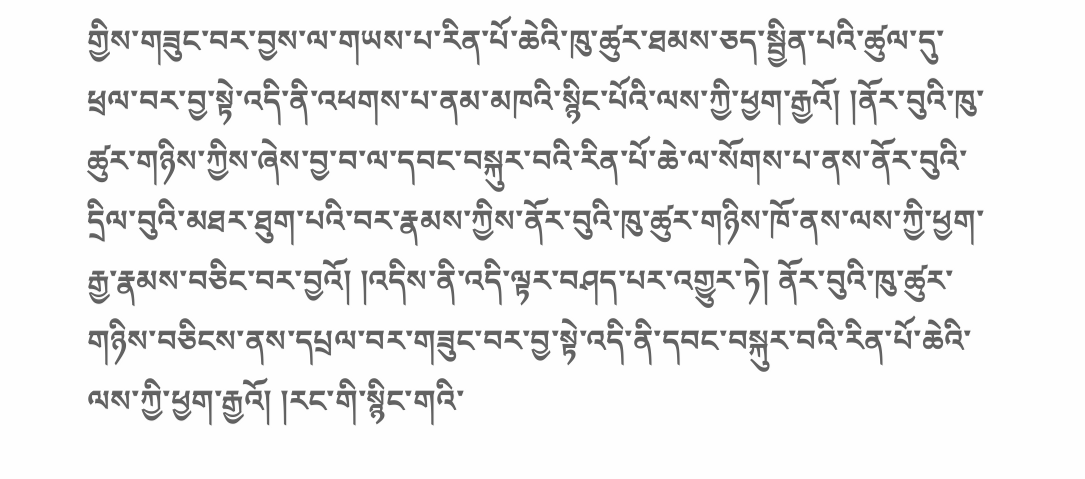གྱིས་གཟུང་བར་བྱས་ལ་གཡས་པ་རིན་པོ་ཆེའི་ཁུ་ཚུར་ཐམས་ཅད་སྦྱིན་པའི་ཚུལ་དུ་ཕྲལ་བར་བྱ་སྟེ་འདི་ནི་འཕགས་པ་ནམ་མཁའི་སྙིང་པོའི་ལས་ཀྱི་ཕྱག་རྒྱའོ། །ནོར་བུའི་ཁུ་ཚུར་གཉིས་ཀྱིས་ཞེས་བྱ་བ་ལ་དབང་བསྐུར་བའི་རིན་པོ་ཆེ་ལ་སོགས་པ་ནས་ནོར་བུའི་དྲིལ་བུའི་མཐར་ཐུག་པའི་བར་རྣམས་ཀྱིས་ནོར་བུའི་ཁུ་ཚུར་གཉིས་ཁོ་ནས་ལས་ཀྱི་ཕྱག་རྒྱ་རྣམས་བཅིང་བར་བྱའོ། །འདིས་ནི་འདི་ལྟར་བཤད་པར་འགྱུར་ཏེ། ནོར་བུའི་ཁུ་ཚུར་གཉིས་བཅིངས་ནས་དཔྲལ་བར་གཟུང་བར་བྱ་སྟེ་འདི་ནི་དབང་བསྐུར་བའི་རིན་པོ་ཆེའི་ལས་ཀྱི་ཕྱག་རྒྱའོ། །རང་གི་སྙིང་གའི་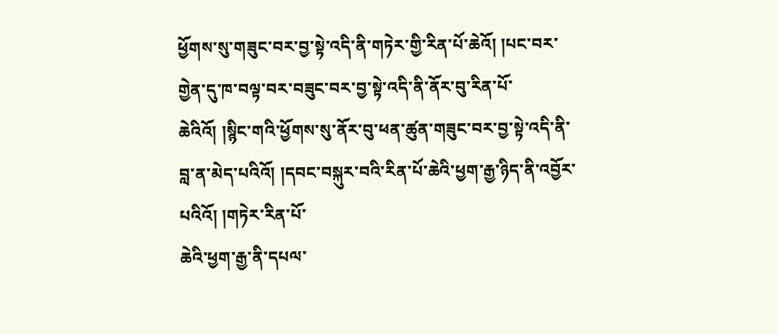ཕྱོགས་སུ་གཟུང་བར་བྱ་སྟེ་འདི་ནི་གཏེར་གྱི་རིན་པོ་ཆེའོ། །པང་བར་གྱེན་དུ་ཁ་བལྟ་བར་བཟུང་བར་བྱ་སྟེ་འདི་ནི་ནོར་བུ་རིན་པོ་ཆེའིའོ། །སྙིང་གའི་ཕྱོགས་སུ་ནོར་བུ་ཕན་ཚུན་གཟུང་བར་བྱ་སྟེ་འདི་ནི་བླ་ན་མེད་པའིའོ། །དབང་བསྐུར་བའི་རིན་པོ་ཆེའི་ཕྱག་རྒྱ་ཉིད་ནི་འབྱོར་པའིའོ། །གཏེར་རིན་པོ་
ཆེའི་ཕྱག་རྒྱ་ནི་དཔལ་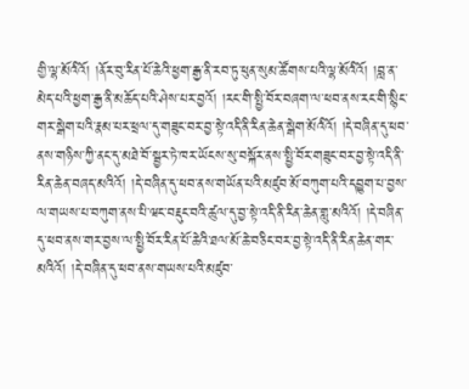གྱི་ལྷ་མོའིའོ། །ནོར་བུ་རིན་པོ་ཆེའི་ཕྱག་རྒྱ་ནི་རབ་ཏུ་ཕུན་སུམ་ཚོགས་པའི་ལྷ་མོའིའོ། །བླ་ན་མེད་པའི་ཕྱག་རྒྱ་ནི་མཆོད་པའི་ཤེས་པར་བྱའོ། །རང་གི་སྤྱི་བོར་བཞག་ལ་ཕབ་ནས་རང་གི་སྙིང་གར་སྒེག་པའི་རྣམ་པར་ཕྲལ་དུ་གཟུང་བར་བྱ་སྟེ་འདི་ནི་རིན་ཆེན་སྒེག་མོའིའོ། །དེ་བཞིན་དུ་ཕབ་ནས་གཉིས་ཀྱི་ནང་དུ་མཐེ་བོ་སྦྱར་ཏེ་ཁར་ཡོངས་སུ་བསྐོར་ནས་སྤྱི་བོར་གཟུང་བར་བྱ་སྟེ་འདི་ནི་རིན་ཆེན་བཞད་མའིའོ། །དེ་བཞིན་དུ་ཕབ་ནས་གཡོན་པའི་མཛུབ་མོ་བཀུག་པའི་དབྱུག་པ་བྱས་ལ་གཡས་པ་བཀུག་ནས་པི་ཝང་བརྡུང་བའི་ཚུལ་དུ་བྱ་སྟེ་འདི་ནི་རིན་ཆེན་གླུ་མའིའོ། །དེ་བཞིན་དུ་ཕབ་ནས་གར་བྱས་ལ་སྤྱི་བོར་རིན་པོ་ཆེའི་ཐལ་མོ་ཆེ་བཅིང་བར་བྱ་སྟེ་འདི་ནི་རིན་ཆེན་གར་མའིའོ། །དེ་བཞིན་དུ་ཕབ་ནས་གཡས་པའི་མཛུབ་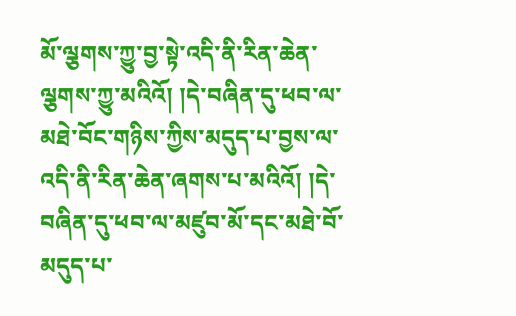མོ་ལྕགས་ཀྱུ་བྱ་སྟེ་འདི་ནི་རིན་ཆེན་ལྕགས་ཀྱུ་མའིའོ། །དེ་བཞིན་དུ་ཕབ་ལ་མཐེ་བོང་གཉིས་ཀྱིས་མདུད་པ་བྱས་ལ་འདི་ནི་རིན་ཆེན་ཞགས་པ་མའིའོ། །དེ་བཞིན་དུ་ཕབ་ལ་མཛུབ་མོ་དང་མཐེ་བོ་མདུད་པ་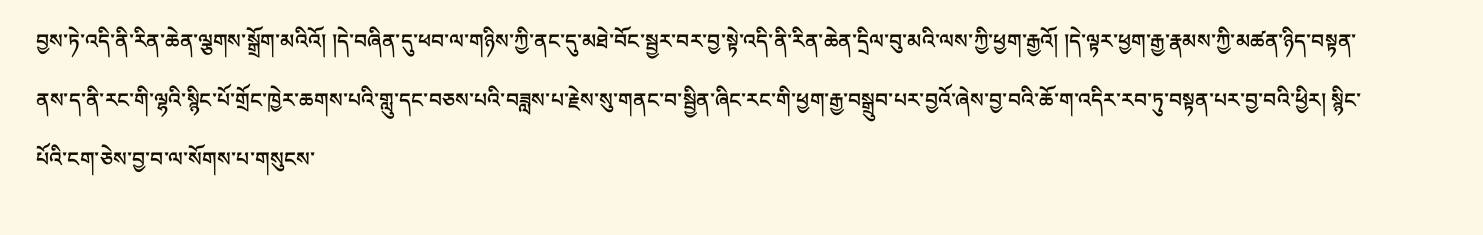བྱས་ཏེ་འདི་ནི་རིན་ཆེན་ལྕགས་སྒྲོག་མའིའོ། །དེ་བཞིན་དུ་ཕབ་ལ་གཉིས་ཀྱི་ནང་དུ་མཐེ་བོང་སྦྱར་བར་བྱ་སྟེ་འདི་ནི་རིན་ཆེན་དྲིལ་བུ་མའི་ལས་ཀྱི་ཕྱག་རྒྱའོ། །དེ་ལྟར་ཕྱག་རྒྱ་རྣམས་ཀྱི་མཚན་ཉིད་བསྟན་ནས་ད་ནི་རང་གི་ལྷའི་སྙིང་པོ་གྲོང་ཁྱེར་ཆགས་པའི་གླུ་དང་བཅས་པའི་བཟླས་པ་རྗེས་སུ་གནང་བ་སྦྱིན་ཞིང་རང་གི་ཕྱག་རྒྱ་བསྒྲུབ་པར་བྱའོ་ཞེས་བྱ་བའི་ཆོ་ག་འདིར་རབ་ཏུ་བསྟན་པར་བྱ་བའི་ཕྱིར། སྙིང་པོའི་ངག་ཅེས་བྱ་བ་ལ་སོགས་པ་གསུངས་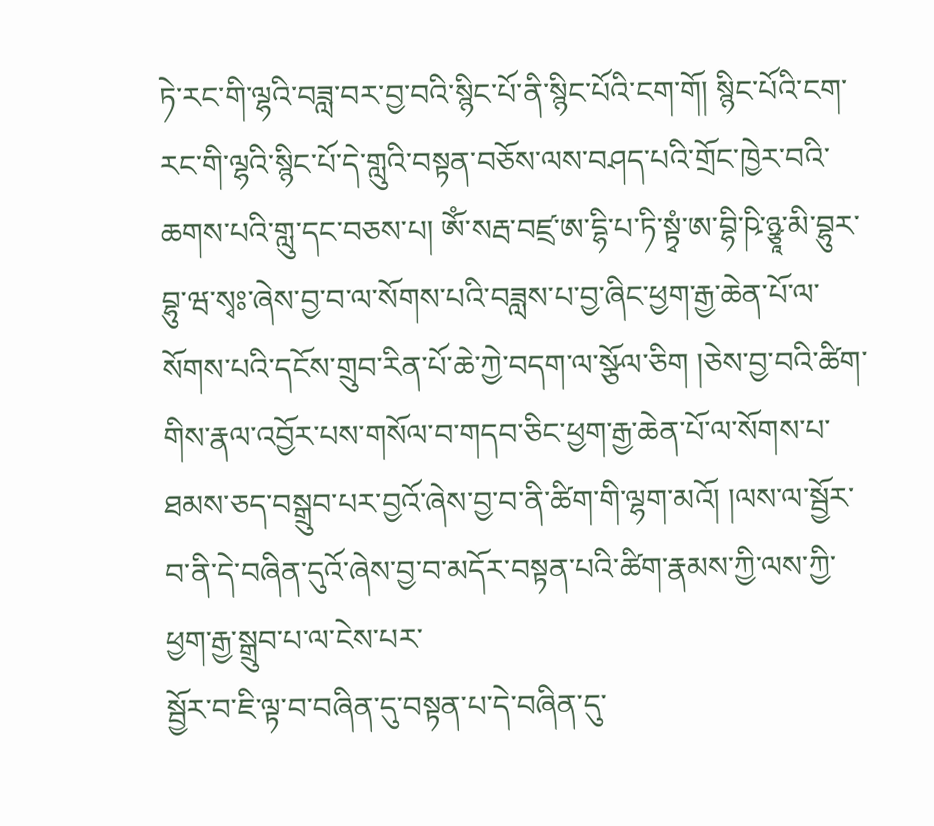ཏེ་རང་གི་ལྷའི་བཟླ་བར་བྱ་བའི་སྙིང་པོ་ནི་སྙིང་པོའི་ངག་གོ། སྙིང་པོའི་ངག་རང་གི་ལྷའི་སྙིང་པོ་དེ་གླུའི་བསྟན་བཅོས་ལས་བཤད་པའི་གྲོང་ཁྱེར་བའི་ཆགས་པའི་གླུ་དང་བཅས་པ། ཨོཾ་སརྦ་བཛྲ་ཨ་དྷི་པ་ཏི་སྟྭཾ་ཨ་བྷི་ཥི་ཉྩཱ་མི་བྷུར་བྷུ་ཝ་སྭཿ་ཞེས་བྱ་བ་ལ་སོགས་པའི་བཟླས་པ་བྱ་ཞིང་ཕྱག་རྒྱ་ཆེན་པོ་ལ་སོགས་པའི་དངོས་གྲུབ་རིན་པོ་ཆེ་ཀྱེ་བདག་ལ་སྩོལ་ཅིག །ཅེས་བྱ་བའི་ཚིག་གིས་རྣལ་འབྱོར་པས་གསོལ་བ་གདབ་ཅིང་ཕྱག་རྒྱ་ཆེན་པོ་ལ་སོགས་པ་ཐམས་ཅད་བསྒྲུབ་པར་བྱའོ་ཞེས་བྱ་བ་ནི་ཚིག་གི་ལྷག་མའོ། །ལས་ལ་སྦྱོར་བ་ནི་དེ་བཞིན་དུའོ་ཞེས་བྱ་བ་མདོར་བསྟན་པའི་ཚིག་རྣམས་ཀྱི་ལས་ཀྱི་ཕྱག་རྒྱ་སྒྲུབ་པ་ལ་ངེས་པར་
སྦྱོར་བ་ཇི་ལྟ་བ་བཞིན་དུ་བསྟན་པ་དེ་བཞིན་དུ་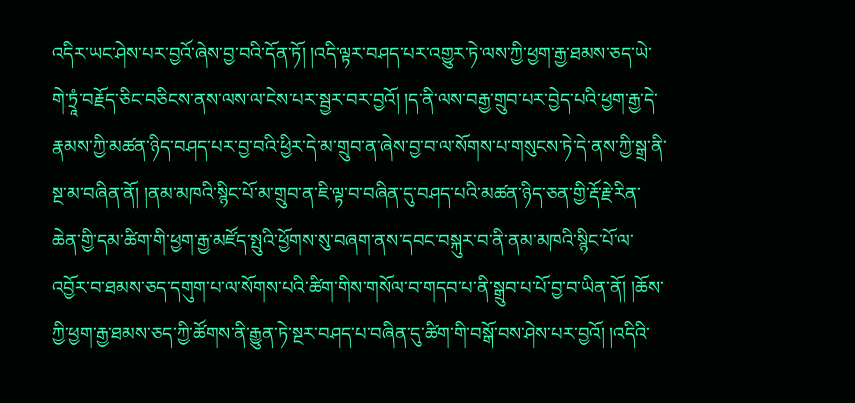འདིར་ཡང་ཤེས་པར་བྱའོ་ཞེས་བྱ་བའི་དོན་ཏོ། །འདི་ལྟར་བཤད་པར་འགྱུར་ཏེ་ལས་ཀྱི་ཕྱག་རྒྱ་ཐམས་ཅད་ཡེ་གེ་ཏྲཱཾ་བརྗོད་ཅིང་བཅིངས་ནས་ལས་ལ་ངེས་པར་སྦྱར་བར་བྱའོ། །ད་ནི་ལས་བརྒྱ་གྲུབ་པར་བྱེད་པའི་ཕྱག་རྒྱ་དེ་རྣམས་ཀྱི་མཚན་ཉིད་བཤད་པར་བྱ་བའི་ཕྱིར་དེ་མ་གྲུབ་ན་ཞེས་བྱ་བ་ལ་སོགས་པ་གསུངས་ཏེ་དེ་ནས་ཀྱི་སྒྲ་ནི་སྔ་མ་བཞིན་ནོ། །ནམ་མཁའི་སྙིང་པོ་མ་གྲུབ་ན་ཇི་ལྟ་བ་བཞིན་དུ་བཤད་པའི་མཚན་ཉིད་ཅན་གྱི་རྡོ་རྗེ་རིན་ཆེན་གྱི་དམ་ཚིག་གི་ཕྱག་རྒྱ་མཛོད་སྤུའི་ཕྱོགས་སུ་བཞག་ནས་དབང་བསྐུར་བ་ནི་ནམ་མཁའི་སྙིང་པོ་ལ་འབྱོར་བ་ཐམས་ཅད་དགུག་པ་ལ་སོགས་པའི་ཚིག་གིས་གསོལ་བ་གདབ་པ་ནི་སྒྲུབ་པ་པོ་བྱ་བ་ཡིན་ནོ། །ཆོས་ཀྱི་ཕྱག་རྒྱ་ཐམས་ཅད་ཀྱི་ཚོགས་ནི་རྒྱུན་ཏེ་སྔར་བཤད་པ་བཞིན་དུ་ཚིག་གི་བསྒོ་བས་ཤེས་པར་བྱའོ། །འདིའི་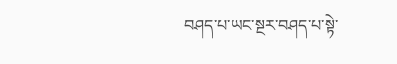བཤད་པ་ཡང་སྔར་བཤད་པ་སྟེ་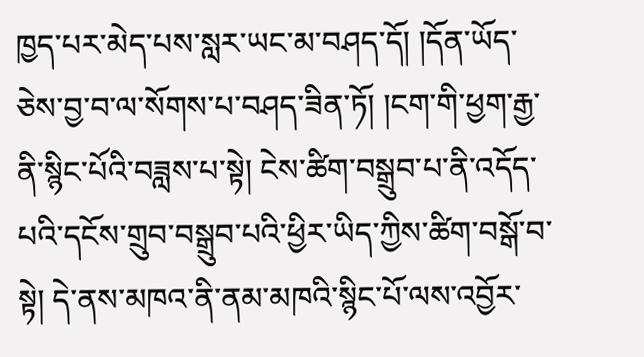ཁྱད་པར་མེད་པས་སླར་ཡང་མ་བཤད་དོ། །དོན་ཡོད་ཅེས་བྱ་བ་ལ་སོགས་པ་བཤད་ཟིན་ཏོ། །ངག་གི་ཕྱག་རྒྱ་ནི་སྙིང་པོའི་བཟླས་པ་སྟེ། ངེས་ཚིག་བསྒྲུབ་པ་ནི་འདོད་པའི་དངོས་གྲུབ་བསྒྲུབ་པའི་ཕྱིར་ཡིད་ཀྱིས་ཚིག་བསྒོ་བ་སྟེ། དེ་ནས་མཁའ་ནི་ནམ་མཁའི་སྙིང་པོ་ལས་འབྱོར་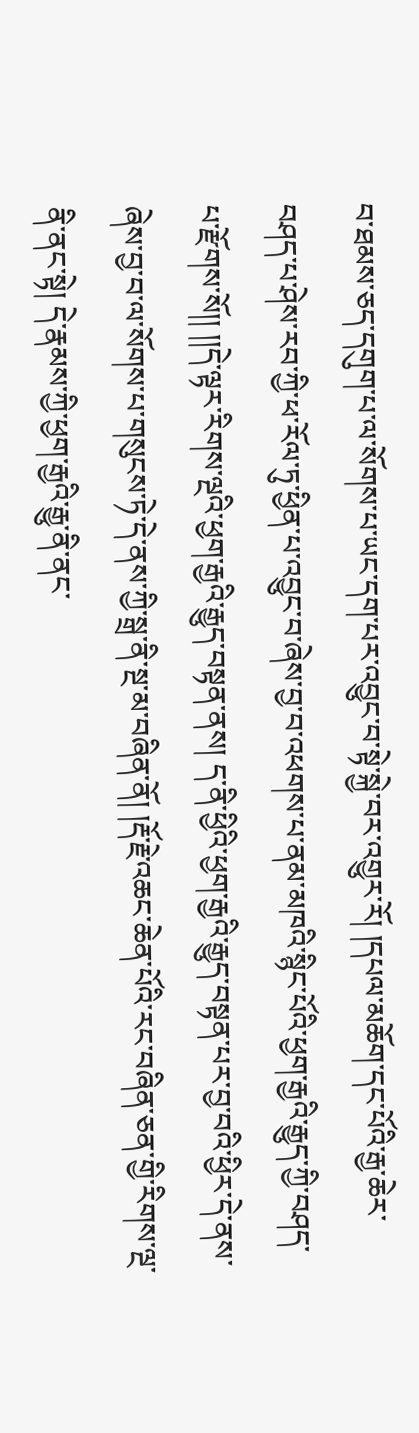བ་ཐམས་ཅད་དགུག་པ་ལ་སོགས་པ་ཡང་དག་པར་འབྱུང་བ་སྟེ་སྐྱེ་བར་འགྱུར་རོ། །དཔལ་མཆོག་དང་པོའི་རྒྱ་ཆེར་བཤད་པ་ཤེས་རབ་ཀྱི་ཕ་རོལ་ཏུ་ཕྱིན་པ་འབྱུང་བ་ཞེས་བྱ་བ་འཕགས་པ་ནམ་མཁའི་སྙིང་པོའི་ཕྱག་རྒྱའི་རྒྱུད་ཀྱི་བཤད་པ་རྫོགས་སོ།། །།དེ་ལྟར་རིགས་ལྔའི་ཕྱག་རྒྱའི་རྒྱུད་བསྟན་ནས། ད་ནི་ཕྱིའི་ཕྱག་རྒྱའི་རྒྱུད་བསྟན་པར་བྱ་བའི་ཕྱིར་དེ་ནས་ཞེས་བྱ་བ་ལ་སོགས་པ་གསུངས་ཏེ་དེ་ནས་ཀྱི་སྒྲ་ནི་སྔ་མ་བཞིན་ནོ། །རྡོ་རྗེ་འཆང་ཆེན་པོའི་རང་བཞིན་ཅན་གྱི་རིགས་ལྔ་ནི་ནང་སྟེ། དེ་རྣམས་ཀྱི་ཕྱག་རྒྱའི་རྒྱུ་ནི་ནང་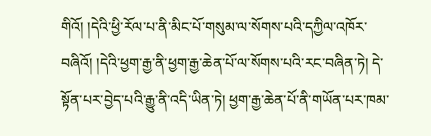གིའོ། །དེའི་ཕྱི་རོལ་པ་ནི་མིང་པོ་གསུམ་ལ་སོགས་པའི་དཀྱིལ་འཁོར་བཞིའོ། །དེའི་ཕྱག་རྒྱ་ནི་ཕྱག་རྒྱ་ཆེན་པོ་ལ་སོགས་པའི་རང་བཞིན་ཏེ། དེ་སྟོན་པར་བྱེད་པའི་རྒྱུ་ནི་འདི་ཡིན་ཏེ། ཕྱག་རྒྱ་ཆེན་པོ་ནི་གཡོན་པར་ཁམ་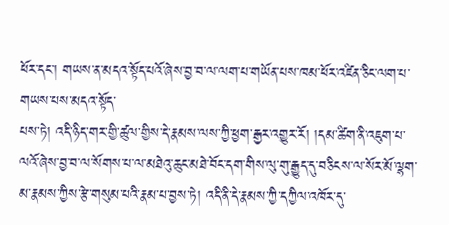ཕོར་དང་། གཡས་ན་མདའ་སྟོད་པའོ་ཞེས་བྱ་བ་ལ་ལག་པ་གཡོན་པས་ཁམ་ཕོར་འཛིན་ཅིང་ལག་པ་གཡས་པས་མདའ་སྟོད་
པས་ཏེ། འདི་ཉིད་གར་གྱི་ཚུལ་གྱིས་དེ་རྣམས་ལས་ཀྱི་ཕྱག་རྒྱར་འགྱུར་རོ། །དམ་ཚིག་ནི་འཇུག་པ་ལའོ་ཞེས་བྱ་བ་ལ་སོགས་པ་ལ་མཐེའུ་ཆུང་མཐེ་བོང་དག་གིས་ལུ་གུ་རྒྱུད་དུ་བཅིངས་ལ་སོར་མོ་ལྷག་མ་རྣམས་ཀྱིས་རྩེ་གསུམ་པའི་རྣམ་པ་བྱས་ཏེ། འདི་ནི་དེ་རྣམས་ཀྱི་དཀྱིལ་འཁོར་དུ་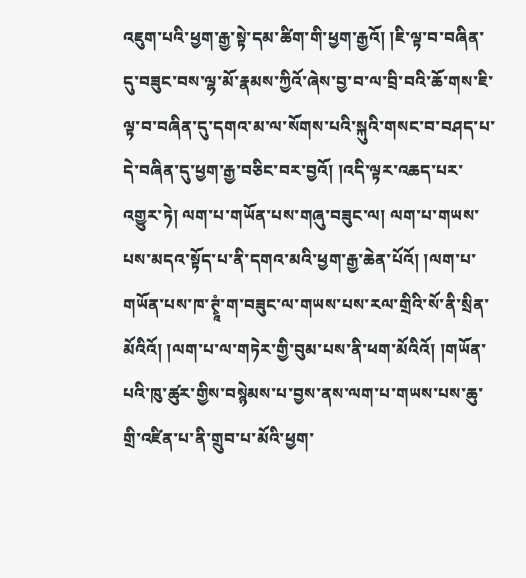འཇུག་པའི་ཕྱག་རྒྱ་སྟེ་དམ་ཚིག་གི་ཕྱག་རྒྱའོ། །ཇི་ལྟ་བ་བཞིན་དུ་བཟུང་བས་ལྷ་མོ་རྣམས་ཀྱིའོ་ཞེས་བྱ་བ་ལ་བྲི་བའི་ཆོ་གས་ཇི་ལྟ་བ་བཞིན་དུ་དགའ་མ་ལ་སོགས་པའི་སྐུའི་གསང་བ་བཤད་པ་དེ་བཞིན་དུ་ཕྱག་རྒྱ་བཅིང་བར་བྱའོ། །འདི་ལྟར་འཆད་པར་འགྱུར་ཏེ། ལག་པ་གཡོན་པས་གཞུ་བཟུང་ལ། ལག་པ་གཡས་པས་མདའ་སྟོད་པ་ནི་དགའ་མའི་ཕྱག་རྒྱ་ཆེན་པོའོ། །ལག་པ་གཡོན་པས་ཁ་ཊྭཱཾ་ག་བཟུང་ལ་གཡས་པས་རལ་གྲིའི་སོ་ནི་སྲིན་མོའིའོ། །ལག་པ་ལ་གཏེར་གྱི་བུམ་པས་ནི་ཕག་མོའིའོ། །གཡོན་པའི་ཁུ་ཚུར་གྱིས་བསྙེམས་པ་བྱས་ནས་ལག་པ་གཡས་པས་ཆུ་གྲི་འཛིན་པ་ནི་གྲུབ་པ་མོའི་ཕྱག་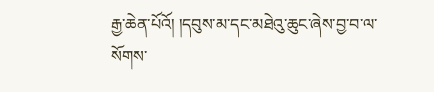རྒྱ་ཆེན་པོའོ། །དབུས་མ་དང་མཐེའུ་ཆུང་ཞེས་བྱ་བ་ལ་སོགས་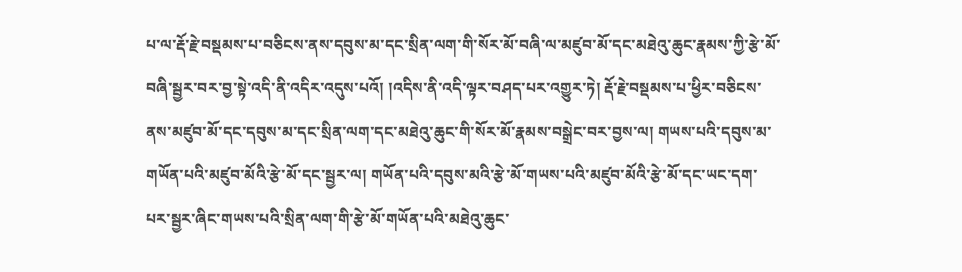པ་ལ་རྡོ་རྗེ་བསྡམས་པ་བཅིངས་ནས་དབུས་མ་དང་སྲིན་ལག་གི་སོར་མོ་བཞི་ལ་མཛུབ་མོ་དང་མཐེའུ་ཆུང་རྣམས་ཀྱི་རྩེ་མོ་བཞི་སྦྱར་བར་བྱ་སྟེ་འདི་ནི་འདིར་འདུས་པའོ། །འདིས་ནི་འདི་ལྟར་བཤད་པར་འགྱུར་ཏེ། རྡོ་རྗེ་བསྡམས་པ་ཕྱིར་བཅིངས་ནས་མཛུབ་མོ་དང་དབུས་མ་དང་སྲིན་ལག་དང་མཐེའུ་ཆུང་གི་སོར་མོ་རྣམས་བསྒྲེང་བར་བྱས་ལ། གཡས་པའི་དབུས་མ་གཡོན་པའི་མཛུབ་མོའི་རྩེ་མོ་དང་སྦྱར་ལ། གཡོན་པའི་དབུས་མའི་རྩེ་མོ་གཡས་པའི་མཛུབ་མོའི་རྩེ་མོ་དང་ཡང་དག་པར་སྦྱར་ཞིང་གཡས་པའི་སྲིན་ལག་གི་རྩེ་མོ་གཡོན་པའི་མཐེའུ་ཆུང་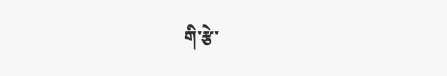གི་རྩེ་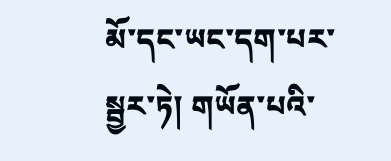མོ་དང་ཡང་དག་པར་སྦྱར་ཏེ། གཡོན་པའི་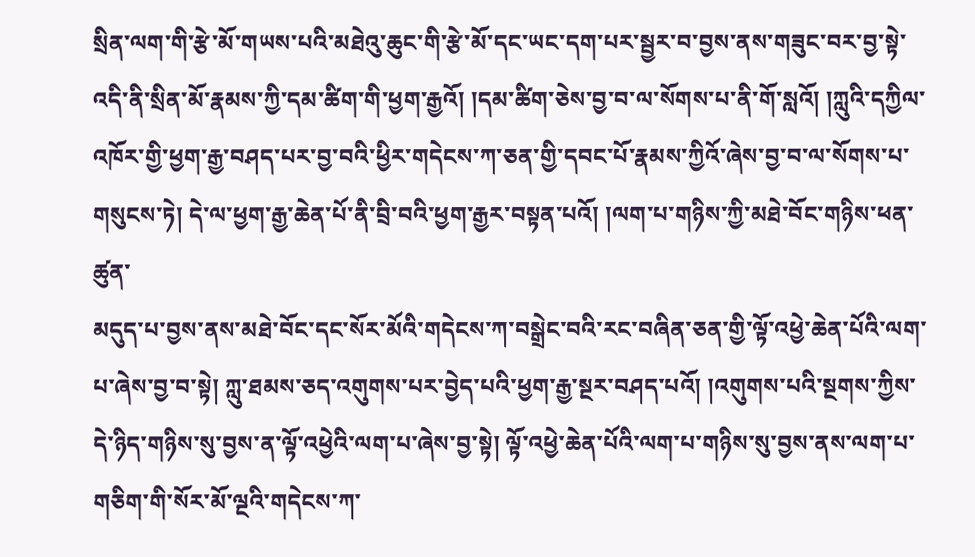སྲིན་ལག་གི་རྩེ་མོ་གཡས་པའི་མཐེའུ་ཆུང་གི་རྩེ་མོ་དང་ཡང་དག་པར་སྦྱར་བ་བྱས་ནས་གཟུང་བར་བྱ་སྟེ་འདི་ནི་སྲིན་མོ་རྣམས་ཀྱི་དམ་ཚིག་གི་ཕྱག་རྒྱའོ། །དམ་ཚིག་ཅེས་བྱ་བ་ལ་སོགས་པ་ནི་གོ་སླའོ། །ཀླུའི་དཀྱིལ་འཁོར་གྱི་ཕྱག་རྒྱ་བཤད་པར་བྱ་བའི་ཕྱིར་གདེངས་ཀ་ཅན་གྱི་དབང་པོ་རྣམས་ཀྱིའོ་ཞེས་བྱ་བ་ལ་སོགས་པ་གསུངས་ཏེ། དེ་ལ་ཕྱག་རྒྱ་ཆེན་པོ་ནི་བྲི་བའི་ཕྱག་རྒྱར་བསྟན་པའོ། །ལག་པ་གཉིས་ཀྱི་མཐེ་བོང་གཉིས་ཕན་ཚུན་
མདུད་པ་བྱས་ནས་མཐེ་བོང་དང་སོར་མོའི་གདེངས་ཀ་བསྒྲེང་བའི་རང་བཞིན་ཅན་གྱི་ལྟོ་འཕྱེ་ཆེན་པོའི་ལག་པ་ཞེས་བྱ་བ་སྟེ། ཀླུ་ཐམས་ཅད་འགུགས་པར་བྱེད་པའི་ཕྱག་རྒྱ་སྔར་བཤད་པའོ། །འགུགས་པའི་སྔགས་ཀྱིས་དེ་ཉིད་གཉིས་སུ་བྱས་ན་ལྟོ་འཕྱེའི་ལག་པ་ཞེས་བྱ་སྟེ། ལྟོ་འཕྱེ་ཆེན་པོའི་ལག་པ་གཉིས་སུ་བྱས་ནས་ལག་པ་གཅིག་གི་སོར་མོ་ལྔའི་གདེངས་ཀ་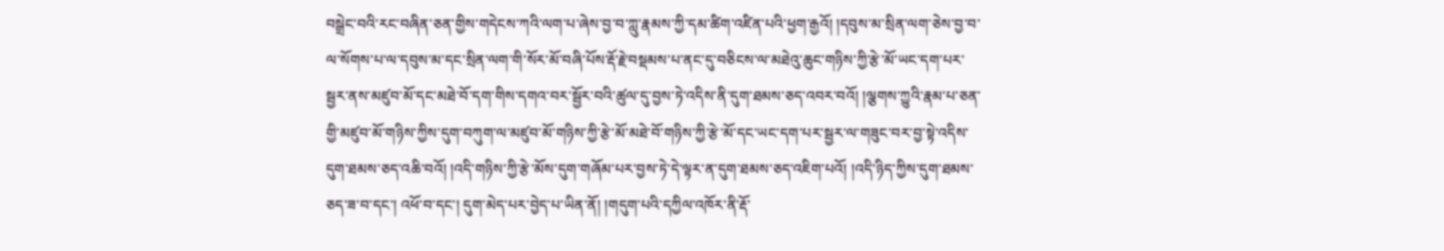བསྒྲེང་བའི་རང་བཞིན་ཅན་གྱིས་གདེངས་ཀའི་ལག་པ་ཞེས་བྱ་བ་ཀླུ་རྣམས་ཀྱི་དམ་ཚིག་འཛིན་པའི་ཕྱག་རྒྱའོ། །དབུས་མ་སྲིན་ལག་ཅེས་བྱ་བ་ལ་སོགས་པ་ལ་དབུས་མ་དང་སྲིན་ལག་གི་སོར་མོ་བཞི་པོས་རྡོ་རྗེ་བསྡམས་པ་ནང་དུ་བཅིངས་ལ་མཐེའུ་ཆུང་གཉིས་ཀྱི་རྩེ་མོ་ཡང་དག་པར་སྦྱར་ནས་མཛུབ་མོ་དང་མཐེ་བོ་དག་གིས་དགའ་བར་སྦྱོར་བའི་ཚུལ་དུ་བྱས་ཏེ་འདིས་ནི་དུག་ཐམས་ཅད་འབར་བའོ། །ལྕགས་ཀྱུའི་རྣམ་པ་ཅན་གྱི་མཛུབ་མོ་གཉིས་ཀྱིས་དུག་བཀུག་ལ་མཛུབ་མོ་གཉིས་ཀྱི་རྩེ་མོ་མཐེ་བོ་གཉིས་ཀྱི་རྩེ་མོ་དང་ཡང་དག་པར་སྦྱར་ལ་གཟུང་བར་བྱ་སྟེ་འདིས་དུག་ཐམས་ཅད་འཆི་བའོ། །འདི་གཉིས་ཀྱི་རྩེ་མོས་དུག་གཞོམ་པར་བྱས་ཏེ་དེ་ལྟར་ན་དུག་ཐམས་ཅད་འཇིག་པའོ། །འདི་ཉིད་ཀྱིས་དུག་ཐམས་ཅད་ཟ་བ་དང་། འཕོ་བ་དང་། དུག་མེད་པར་བྱེད་པ་ཡིན་ནོ། །གདུག་པའི་དཀྱིལ་འཁོར་ནི་རྡོ་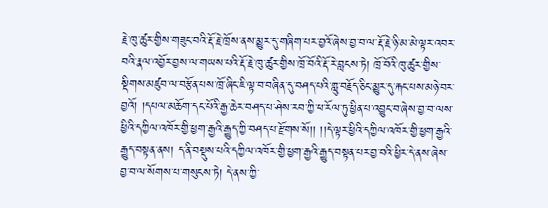རྗེ་ཁུ་ཚུར་གྱིས་གཟུང་བའི་རྡོ་རྗེ་ཁྲོས་ནས་མྱུར་དུ་གཞིག་པར་བྱའོ་ཞེས་བྱ་བ་ལ་རྡོ་རྗེ་ཉི་མ་མེ་ལྟར་འབར་བའི་རྣལ་འབྱོར་བྱས་ལ་གཡས་པའི་རྡོ་རྗེ་ཁུ་ཚུར་གྱིས་ཁྲོ་བོའི་རྡོ་རེ་བླངས་ཏེ། ཁྲོ་བོའི་ཁུ་ཚུར་གྱིས་སྡིགས་མཛུབ་ལ་བརྩོན་པས་ཁྲོ་ཞིང་ཇི་ལྟ་བ་བཞིན་དུ་བཤད་པའི་གླུ་བརྗོད་ཅིང་མྱུར་དུ་རྐང་པས་མཉེ་བར་བྱའོ། །དཔལ་མཆོག་དང་པོའི་རྒྱ་ཆེར་བཤད་པ་ཤེས་རབ་ཀྱི་ཕ་རོལ་ཏུ་ཕྱིན་པ་འབྱུང་བ་ཞེས་བྱ་བ་ལས་ཕྱིའི་དཀྱིལ་འཁོར་གྱི་ཕྱག་རྒྱའི་རྒྱུད་ཀྱི་བཤད་པ་རྫོགས་སོ།། །།དེ་ལྟར་ཕྱིའི་དཀྱིལ་འཁོར་གྱི་ཕྱག་རྒྱའི་རྒྱུད་བསྟན་ནས། ད་ནི་བསྡུས་པའི་དཀྱིལ་འཁོར་གྱི་ཕྱག་རྒྱའི་རྒྱུད་བསྟན་པར་བྱ་བའི་ཕྱིར་དེ་ནས་ཞེས་བྱ་བ་ལ་སོགས་པ་གསུངས་ཏེ། དེ་ནས་ཀྱི་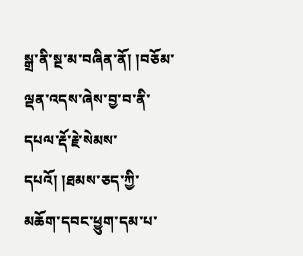སྒྲ་ནི་སྔ་མ་བཞིན་ནོ། །བཅོམ་ལྡན་འདས་ཞེས་བྱ་བ་ནི་དཔལ་རྡོ་རྗེ་སེམས་དཔའོ། །ཐམས་ཅད་ཀྱི་མཆོག་དབང་ཕྱུག་དམ་པ་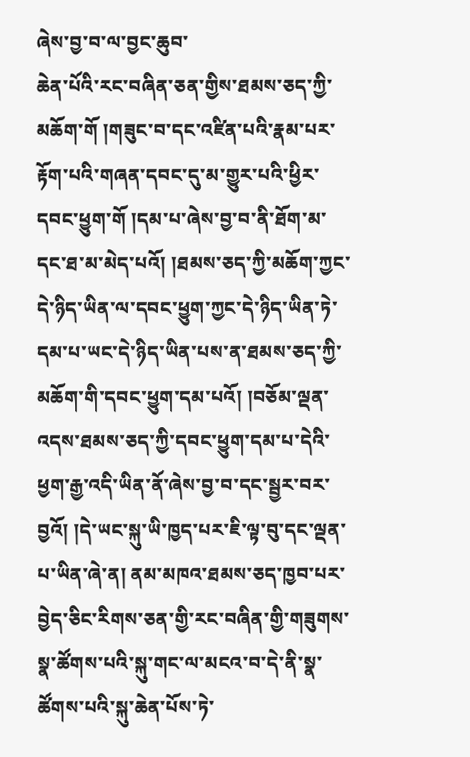ཞེས་བྱ་བ་ལ་བྱང་ཆུབ་
ཆེན་པོའི་རང་བཞིན་ཅན་གྱིས་ཐམས་ཅད་ཀྱི་མཆོག་གོ །གཟུང་བ་དང་འཛིན་པའི་རྣམ་པར་རྟོག་པའི་གཞན་དབང་དུ་མ་གྱུར་པའི་ཕྱིར་དབང་ཕྱུག་གོ །དམ་པ་ཞེས་བྱ་བ་ནི་ཐོག་མ་དང་ཐ་མ་མེད་པའོ། །ཐམས་ཅད་ཀྱི་མཆོག་ཀྱང་དེ་ཉིད་ཡིན་ལ་དབང་ཕྱུག་ཀྱང་དེ་ཉིད་ཡིན་ཏེ་དམ་པ་ཡང་དེ་ཉིད་ཡིན་པས་ན་ཐམས་ཅད་ཀྱི་མཆོག་གི་དབང་ཕྱུག་དམ་པའོ། །བཅོམ་ལྡན་འདས་ཐམས་ཅད་ཀྱི་དབང་ཕྱུག་དམ་པ་དེའི་ཕྱག་རྒྱ་འདི་ཡིན་ནོ་ཞེས་བྱ་བ་དང་སྦྱར་བར་བྱའོ། །དེ་ཡང་སྐུ་ཡི་ཁྱད་པར་ཇི་ལྟ་བུ་དང་ལྡན་པ་ཡིན་ཞེ་ན། ནམ་མཁའ་ཐམས་ཅད་ཁྱབ་པར་བྱེད་ཅིང་རིགས་ཅན་གྱི་རང་བཞིན་གྱི་གཟུགས་སྣ་ཚོགས་པའི་སྐུ་གང་ལ་མངའ་བ་དེ་ནི་སྣ་ཚོགས་པའི་སྐུ་ཆེན་པོས་ཏེ་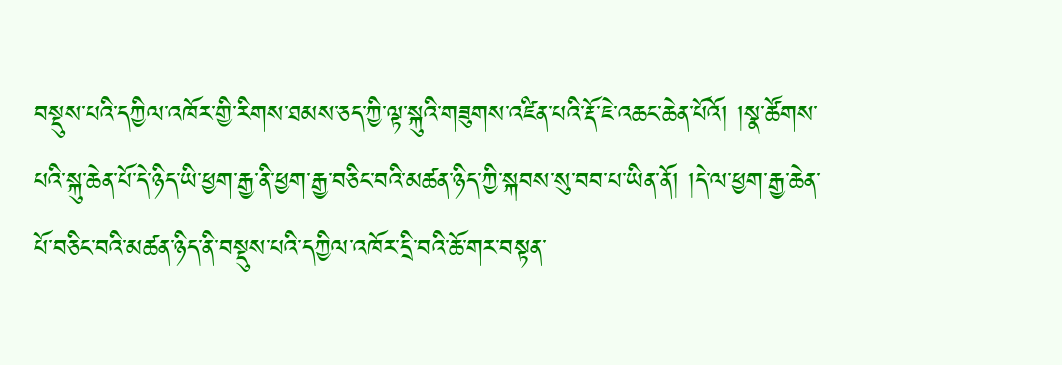བསྡུས་པའི་དཀྱིལ་འཁོར་གྱི་རིགས་ཐམས་ཅད་ཀྱི་ལྟ་སྐུའི་གཟུགས་འཛིན་པའི་རྡོ་ཇེ་འཆང་ཆེན་པོའོ། །སྣ་ཚོགས་པའི་སྐུ་ཆེན་པོ་དེ་ཉིད་ཡི་ཕྱག་རྒྱ་ནི་ཕྱག་རྒྱ་བཅིང་བའི་མཚན་ཉིད་ཀྱི་སྐབས་སུ་བབ་པ་ཡིན་ནོ། །དེ་ལ་ཕྱག་རྒྱ་ཆེན་པོ་བཅིང་བའི་མཚན་ཉིད་ནི་བསྡུས་པའི་དཀྱིལ་འཁོར་དྲི་བའི་ཆོ་གར་བསྟན་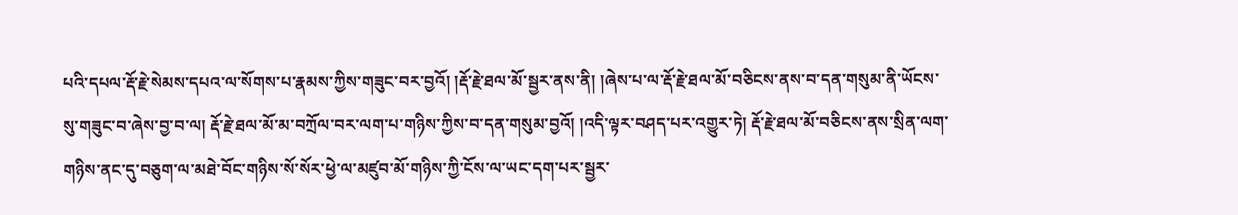པའི་དཔལ་རྡོ་རྗེ་སེམས་དཔའ་ལ་སོགས་པ་རྣམས་ཀྱིས་གཟུང་བར་བྱའོ། །རྡོ་རྗེ་ཐལ་མོ་སྦྱར་ནས་ནི། །ཞེས་པ་ལ་རྡོ་རྗེ་ཐལ་མོ་བཅིངས་ནས་བ་དན་གསུམ་ནི་ཡོངས་སུ་གཟུང་བ་ཞེས་བྱ་བ་ལ། རྡོ་རྗེ་ཐལ་མོ་མ་བཀྲོལ་བར་ལག་པ་གཉིས་ཀྱིས་བ་དན་གསུམ་བྱའོ། །འདི་ལྟར་བཤད་པར་འགྱུར་ཏེ། རྡོ་རྗེ་ཐལ་མོ་བཅིངས་ནས་སྲིན་ལག་གཉིས་ནང་དུ་བཅུག་ལ་མཐེ་བོང་གཉིས་སོ་སོར་ཕྱེ་ལ་མཛུབ་མོ་གཉིས་ཀྱི་ངོས་ལ་ཡང་དག་པར་སྦྱར་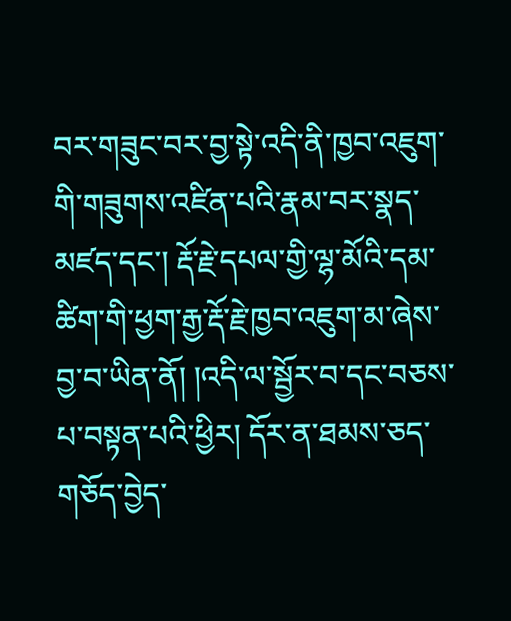བར་གཟུང་བར་བྱ་སྟེ་འདི་ནི་ཁྱབ་འཇུག་གི་གཟུགས་འཛིན་པའི་རྣམ་བར་སྣད་མཛད་དང་། རྡོ་རྗེ་དཔལ་གྱི་ལྷ་མོའི་དམ་ཚིག་གི་ཕྱག་རྒྱ་རྡོ་རྗེ་ཁྱབ་འཇུག་མ་ཞེས་བྱ་བ་ཡིན་ནོ། །འདི་ལ་སྦྱོར་བ་དང་བཅས་པ་བསྟན་པའི་ཕྱིར། དོར་ན་ཐམས་ཅད་གཅོད་བྱེད་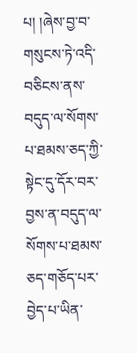པ། །ཞེས་བྱ་བ་གསུངས་ཏེ་འདི་བཅིངས་ནས་བདུད་ལ་སོགས་པ་ཐམས་ཅད་ཀྱི་སྟེང་དུ་དོར་བར་བྱས་ན་བདུད་ལ་སོགས་པ་ཐམས་ཅད་གཅོད་པར་བྱེད་པ་ཡིན་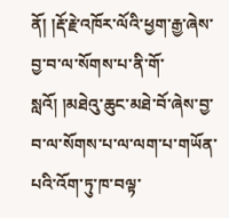ནོ། །རྡོ་རྗེ་འཁོར་ལོའི་ཕྱག་རྒྱ་ཞེས་བྱ་བ་ལ་སོགས་པ་ནི་གོ་སླའོ། །མཐེའུ་ཆུང་མཐེ་བོ་ཞེས་བྱ་བ་ལ་སོགས་པ་ལ་ལག་པ་གཡོན་པའི་འོག་ཏུ་ཁ་བལྟ་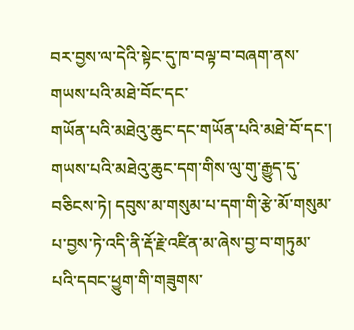བར་བྱས་ལ་དེའི་སྟེང་དུ་ཁ་བལྟ་བ་བཞག་ནས་གཡས་པའི་མཐེ་བོང་དང་
གཡོན་པའི་མཐེའུ་ཆུང་དང་གཡོན་པའི་མཐེ་བོ་དང་། གཡས་པའི་མཐེའུ་ཆུང་དག་གིས་ལུ་གུ་རྒྱུད་དུ་བཅིངས་ཏེ། དབུས་མ་གསུམ་པ་དག་གི་རྩེ་མོ་གསུམ་པ་བྱས་ཏེ་འདི་ནི་རྡོ་རྗེ་འཛིན་མ་ཞེས་བྱ་བ་གཏུམ་པའི་དབང་ཕྱུག་གི་གཟུགས་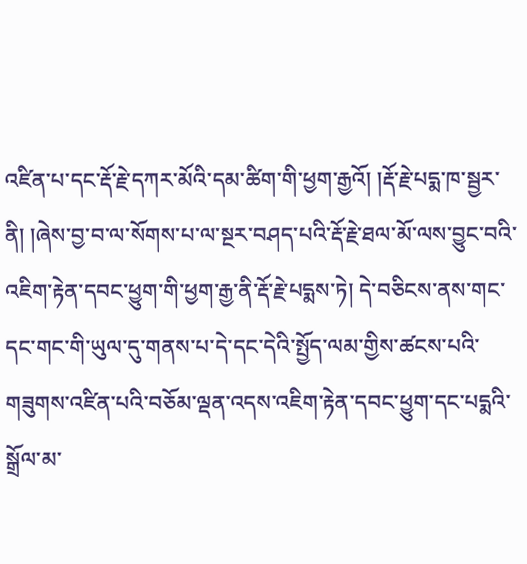འཛིན་པ་དང་རྡོ་རྗེ་དཀར་མོའི་དམ་ཚིག་གི་ཕྱག་རྒྱའོ། །རྡོ་རྗེ་པདྨ་ཁ་སྦྱར་ནི། །ཞེས་བྱ་བ་ལ་སོགས་པ་ལ་སྔར་བཤད་པའི་རྡོ་རྗེ་ཐལ་མོ་ལས་བྱུང་བའི་འཇིག་རྟེན་དབང་ཕྱུག་གི་ཕྱག་རྒྱ་ནི་རྡོ་རྗེ་པདྨས་ཏེ། དེ་བཅིངས་ནས་གང་དང་གང་གི་ཡུལ་དུ་གནས་པ་དེ་དང་དེའི་སྤྱོད་ལམ་གྱིས་ཚངས་པའི་གཟུགས་འཛིན་པའི་བཅོམ་ལྡན་འདས་འཇིག་རྟེན་དབང་ཕྱུག་དང་པདྨའི་སྒྲོལ་མ་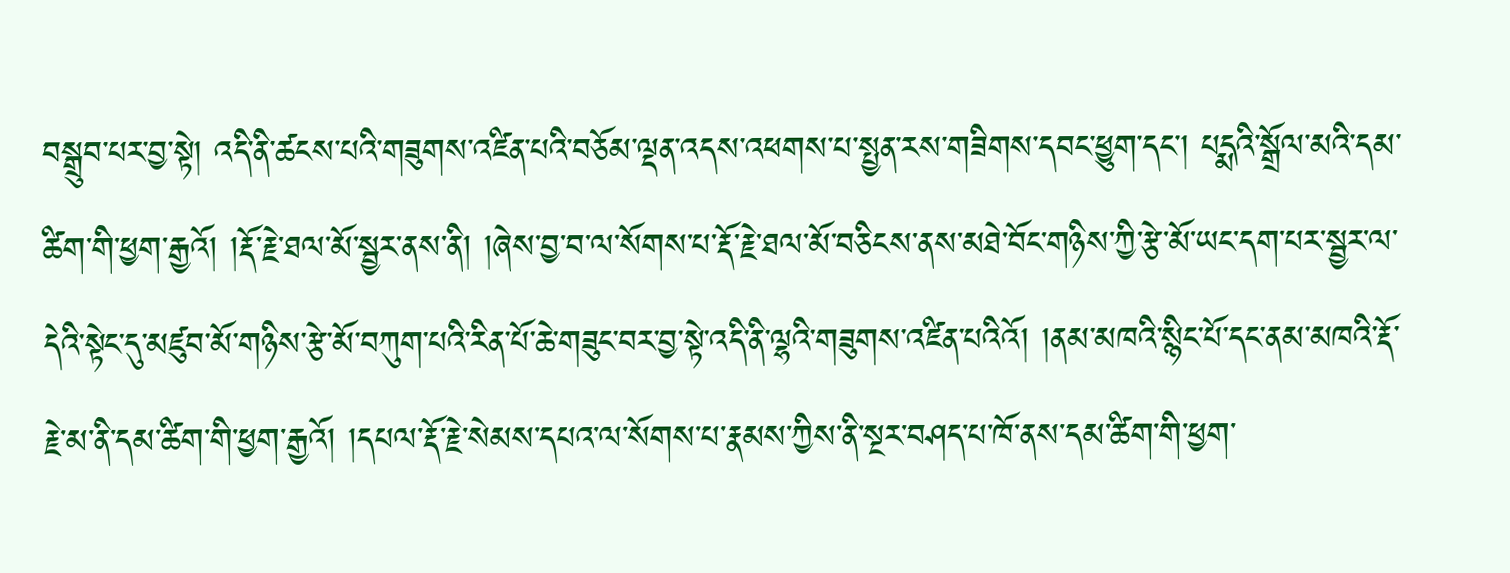བསྒྲུབ་པར་བྱ་སྟེ། འདི་ནི་ཚངས་པའི་གཟུགས་འཛིན་པའི་བཅོམ་ལྡན་འདས་འཕགས་པ་སྤྱན་རས་གཟིགས་དབང་ཕྱུག་དང་། པདྨའི་སྒྲོལ་མའི་དམ་ཚིག་གི་ཕྱག་རྒྱའོ། །རྡོ་རྗེ་ཐལ་མོ་སྦྱར་ནས་ནི། །ཞེས་བྱ་བ་ལ་སོགས་པ་རྡོ་རྗེ་ཐལ་མོ་བཅིངས་ནས་མཐེ་བོང་གཉིས་ཀྱི་རྩེ་མོ་ཡང་དག་པར་སྦྱར་ལ་དེའི་སྟེང་དུ་མཛུབ་མོ་གཉིས་རྩེ་མོ་བཀུག་པའི་རིན་པོ་ཆེ་གཟུང་བར་བྱ་སྟེ་འདི་ནི་ལྷའི་གཟུགས་འཛིན་པའིའོ། །ནམ་མཁའི་སྙིང་པོ་དང་ནམ་མཁའི་རྡོ་རྗེ་མ་ནི་དམ་ཚིག་གི་ཕྱག་རྒྱའོ། །དཔལ་རྡོ་རྗེ་སེམས་དཔའ་ལ་སོགས་པ་རྣམས་ཀྱིས་ནི་སྔར་བཤད་པ་ཁོ་ནས་དམ་ཚིག་གི་ཕྱག་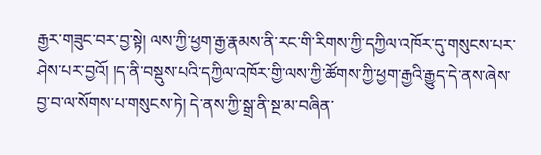རྒྱར་གཟུང་བར་བྱ་སྟེ། ལས་ཀྱི་ཕྱག་རྒྱ་རྣམས་ནི་རང་གི་རིགས་ཀྱི་དཀྱིལ་འཁོར་དུ་གསུངས་པར་ཤེས་པར་བྱའོ། །ད་ནི་བསྡུས་པའི་དཀྱིལ་འཁོར་གྱི་ལས་ཀྱི་ཚོགས་ཀྱི་ཕྱག་རྒྱའི་རྒྱུད་དེ་ནས་ཞེས་བྱ་བ་ལ་སོགས་པ་གསུངས་ཏེ། དེ་ནས་ཀྱི་སྒྲ་ནི་སྔ་མ་བཞིན་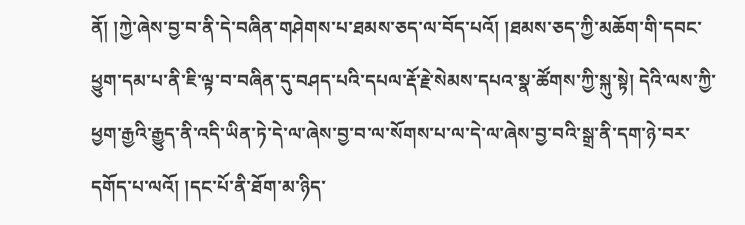ནོ། །ཀྱེ་ཞེས་བྱ་བ་ནི་དེ་བཞིན་གཤེགས་པ་ཐམས་ཅད་ལ་བོད་པའོ། །ཐམས་ཅད་ཀྱི་མཆོག་གི་དབང་ཕྱུག་དམ་པ་ནི་ཇི་ལྟ་བ་བཞིན་དུ་བཤད་པའི་དཔལ་རྡོ་རྗེ་སེམས་དཔའ་སྣ་ཚོགས་ཀྱི་སྐུ་སྟེ། དེའི་ལས་ཀྱི་ཕྱག་རྒྱའི་རྒྱུད་ནི་འདི་ཡིན་ཏེ་དེ་ལ་ཞེས་བྱ་བ་ལ་སོགས་པ་ལ་དེ་ལ་ཞེས་བྱ་བའི་སྒྲ་ནི་དག་ཉེ་བར་དགོད་པ་ལའོ། །དང་པོ་ནི་ཐོག་མ་ཉིད་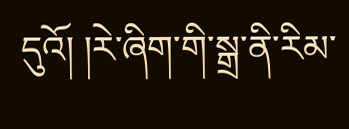དུའོ། །རེ་ཞིག་གི་སྒྲ་ནི་རིམ་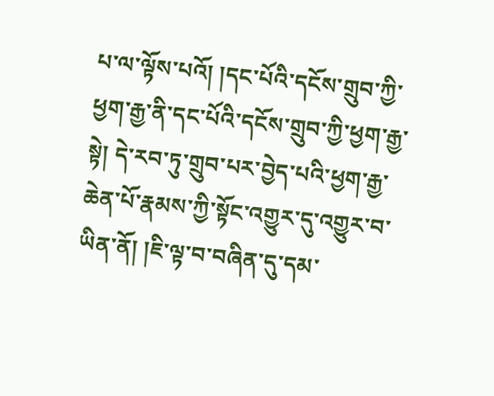པ་ལ་ལྟོས་པའོ། །དང་པོའི་དངོས་གྲུབ་ཀྱི་ཕྱག་རྒྱ་ནི་དང་པོའི་དངོས་གྲུབ་ཀྱི་ཕྱག་རྒྱ་སྟེ། དེ་རབ་ཏུ་གྲུབ་པར་བྱེད་པའི་ཕྱག་རྒྱ་ཆེན་པོ་རྣམས་ཀྱི་སྟོང་འགྱུར་དུ་འགྱུར་བ་ཡིན་ནོ། །ཇི་ལྟ་བ་བཞིན་དུ་དམ་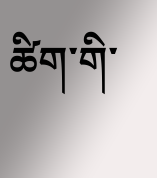ཚིག་གི་